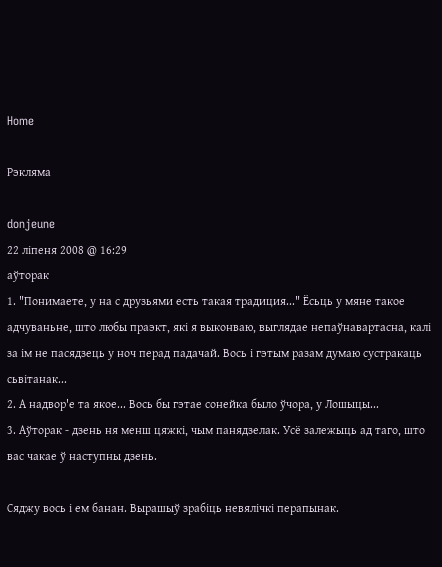Home

Рэкляма

donjeune
22 ліпеня 2008 @ 16:29
аўторак
1. "Понимаете, у на с друзьями есть такая традиция..." Ёсьць у мяне такое адчуваньне, што любы праэкт, які я выконваю, выглядае непаўнавартасна, калі за ім не пасядзець у ноч перад падачай. Вось і гэтым разам думаю сустракаць сьвітанак...
2. А надвор'е та якое... Вось бы гэтае сонейка было ўчора, у Лошыцы...
3. Аўторак - дзень ня менш цяжкі, чым панядзелак. Усё залежыць ад таго, што вас чакае ў наступны дзень.

Сяджу вось і ем банан. Вырашыў зрабіць невялічкі перапынак.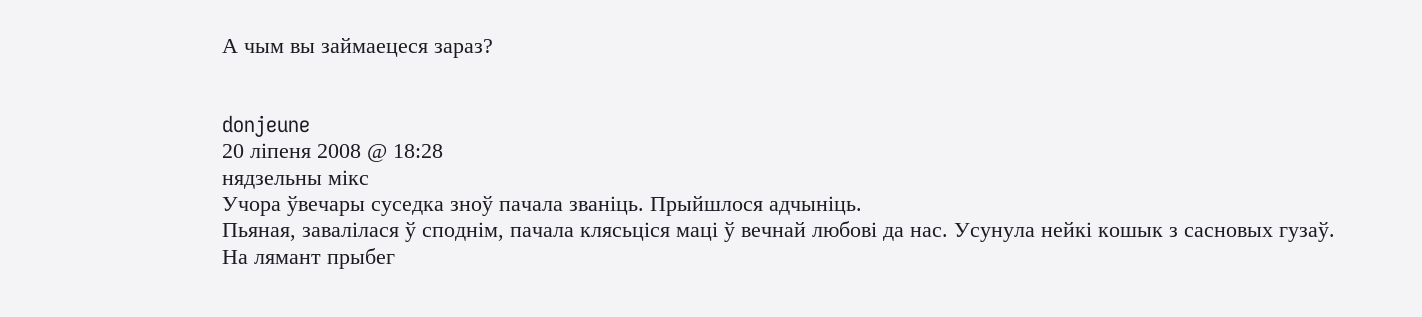А чым вы займаецеся зараз?


donjeune
20 ліпеня 2008 @ 18:28
нядзельны мікс
Учора ўвечары суседка зноў пачала званіць. Прыйшлося адчыніць.
Пьяная, завалілася ў споднім, пачала клясьціся маці ў вечнай любові да нас. Усунула нейкі кошык з сасновых гузаў.
На лямант прыбег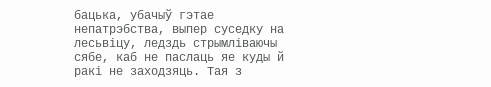бацька, убачыў гэтае непатрэбства, выпер суседку на лесьвіцу, ледздь стрымліваючы сябе, каб не паслаць яе куды й ракі не заходзяць. Тая з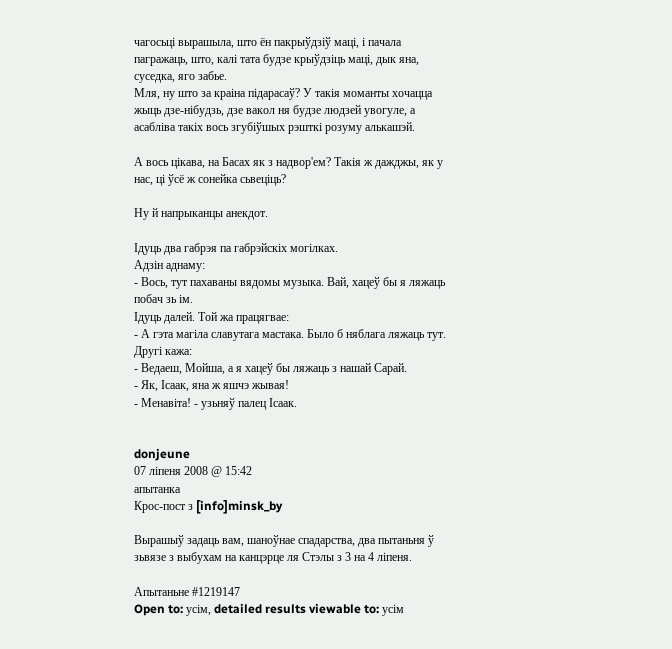чагосьці вырашыла, што ён пакрыўдзіў маці, і пачала пагражаць, што, калі тата будзе крыўдзіць маці, дык яна, суседка, яго забье.
Мля, ну што за краіна підарасаў? У такія моманты хочацца жыць дзе-нібудзь, дзе вакол ня будзе людзей увогуле, а асабліва такіх вось згубіўшых рэшткі розуму алькашэй.

А вось цікава, на Басах як з надвор'ем? Такія ж дажджы, як у нас, ці ўсё ж сонейка сьвеціць?

Ну й напрыканцы анекдот.

Ідуць два габрэя па габрэйскіх могілках.
Адзін аднаму:
- Вось, тут пахаваны вядомы музыка. Вай, хацеў бы я ляжаць побач зь ім.
Ідуць далей. Той жа працягвае:
- А гэта магіла славутага мастака. Было б няблага ляжаць тут.
Другі кажа:
- Ведаеш, Мойша, а я хацеў бы ляжаць з нашай Сарай.
- Як, Ісаак, яна ж яшчэ жывая!
- Менавіта! - узьняў палец Ісаак.


donjeune
07 ліпеня 2008 @ 15:42
апытанка
Крос-пост з [info]minsk_by

Вырашыў задаць вам, шаноўнае спадарства, два пытаньня ў зьвязе з выбухам на канцэрце ля Стэлы з 3 на 4 ліпеня.

Апытаньне #1219147
Open to: усім, detailed results viewable to: усім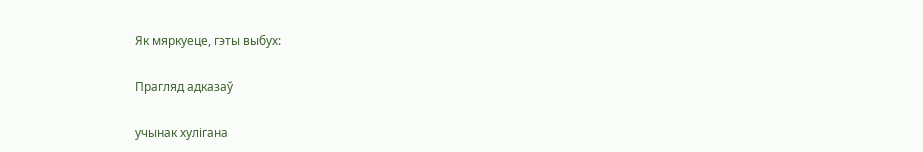Як мяркуеце, гэты выбух:

Прагляд адказаў

учынак хулігана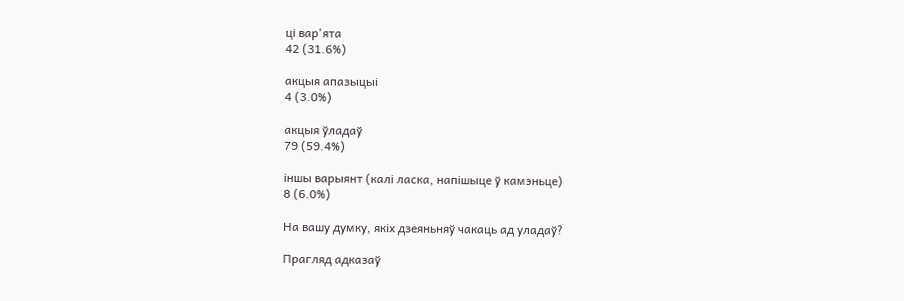ці вар'ята
42 (31.6%)

акцыя апазыцыі
4 (3.0%)

акцыя ўладаў
79 (59.4%)

іншы варыянт (калі ласка, напішыце ў камэньце)
8 (6.0%)

На вашу думку, якіх дзеяньняў чакаць ад уладаў?

Прагляд адказаў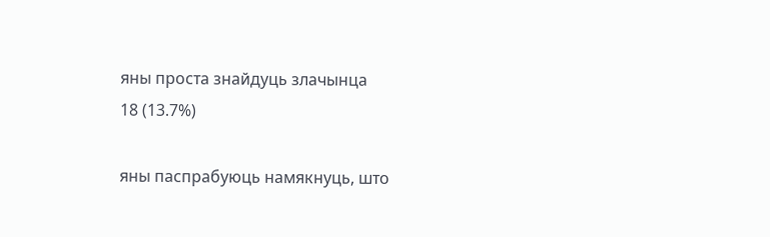яны проста знайдуць злачынца
18 (13.7%)

яны паспрабуюць намякнуць, што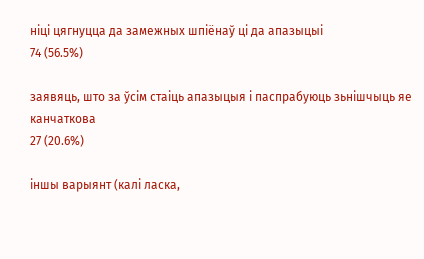ніці цягнуцца да замежных шпіёнаў ці да апазыцыі
74 (56.5%)

заявяць, што за ўсім стаіць апазыцыя і паспрабуюць зьнішчыць яе канчаткова
27 (20.6%)

іншы варыянт (калі ласка,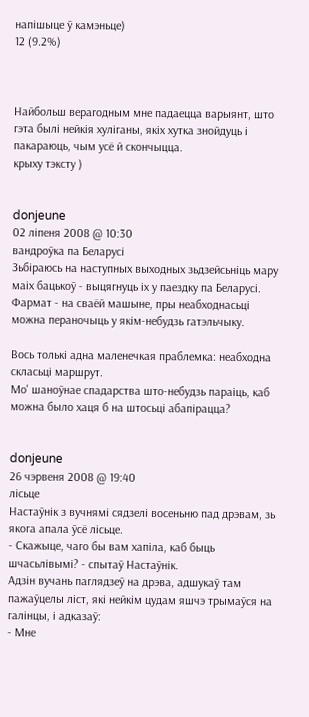напішыце ў камэньце)
12 (9.2%)



Найбольш верагодным мне падаецца варыянт, што гэта былі нейкія хуліганы, якіх хутка знойдуць і пакараюць, чым усё й скончыцца.
крыху тэксту )


donjeune
02 ліпеня 2008 @ 10:30
вандроўка па Беларусі
Зьбіраюсь на наступных выходных зьдзейсьніць мару маіх бацькоў - выцягнуць іх у паездку па Беларусі.
Фармат - на сваёй машыне, пры неабходнасьці можна пераночыць у якім-небудзь гатэльчыку.

Вось толькі адна маленечкая праблемка: неабходна скласьці маршрут.
Мо' шаноўнае спадарства што-небудзь параіць, каб можна было хаця б на штосьці абапірацца?


donjeune
26 чэрвеня 2008 @ 19:40
лісьце
Настаўнік з вучнямі сядзелі восеньню пад дрэвам, зь якога апала ўсё лісьце.
- Скажыце, чаго бы вам хапіла, каб быць шчасьлівымі? - спытаў Настаўнік.
Адзін вучань паглядзеў на дрэва, адшукаў там пажаўцелы ліст, які нейкім цудам яшчэ трымаўся на галінцы, і адказаў:
- Мне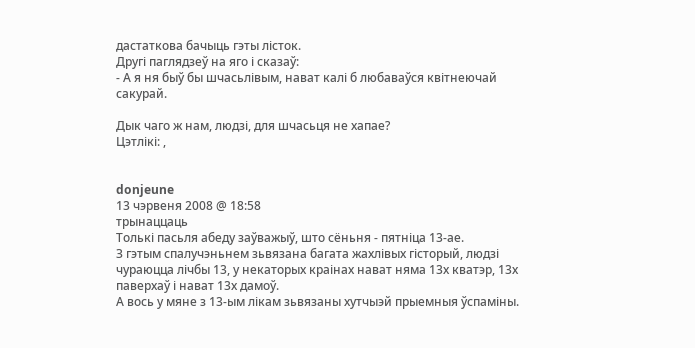дастаткова бачыць гэты лісток.
Другі паглядзеў на яго і сказаў:
- А я ня быў бы шчасьлівым, нават калі б любаваўся квітнеючай сакурай.

Дык чаго ж нам, людзі, для шчасьця не хапае?
Цэтлікі: ,


donjeune
13 чэрвеня 2008 @ 18:58
трынаццаць
Толькі пасьля абеду заўважыў, што сёньня - пятніца 13-ае.
З гэтым спалучэньнем зьвязана багата жахлівых гісторый, людзі чураюцца лічбы 13, у некаторых краінах нават няма 13х кватэр, 13х паверхаў і нават 13х дамоў.
А вось у мяне з 13-ым лікам зьвязаны хутчыэй прыемныя ўспаміны.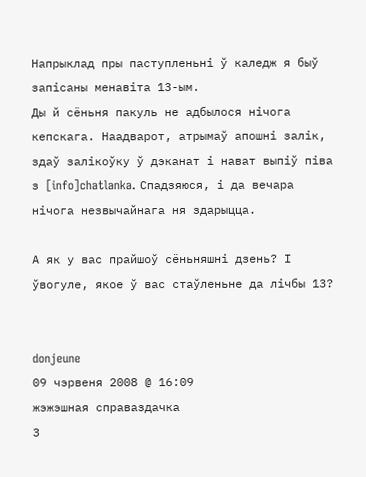Напрыклад пры паступленьні ў каледж я быў запісаны менавіта 13-ым.
Ды й сёньня пакуль не адбылося нічога кепскага. Наадварот, атрымаў апошні залік, здаў залікоўку ў дэканат і нават выпіў піва з [info]chatlanka. Спадзяюся, і да вечара нічога незвычайнага ня здарыцца.

А як у вас прайшоў сёньняшні дзень? І ўвогуле, якое ў вас стаўленьне да лічбы 13?


donjeune
09 чэрвеня 2008 @ 16:09
жэжэшная справаздачка
З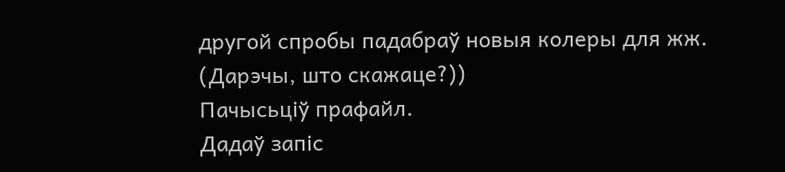другой спробы падабраў новыя колеры для жж. (Дарэчы, што скажаце?))
Пачысьціў прафайл.
Дадаў запіс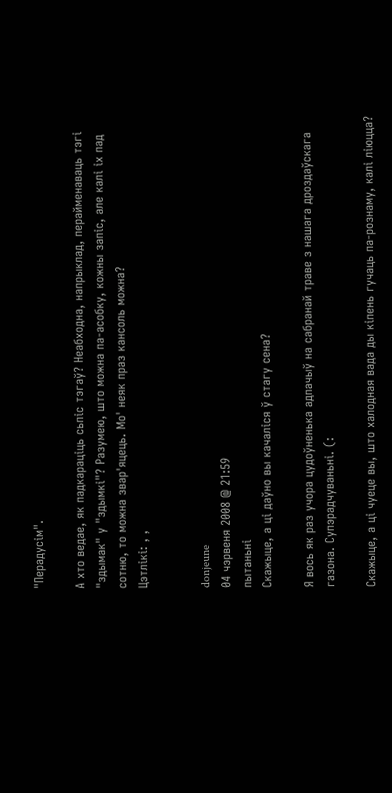"Перадусім".

А хто ведае, як падкараціць сьпіс тэгаў? Неабходна, напрыклад, перайменаваць тэгі "здымак" у "здымкі"? Разумею, што можна па-асобку, кожны запіс, але калі іх пад сотню, то можна звар'яцець. Мо' неяк праз кансоль можна?
Цэтлікі: , ,


donjeune
04 чэрвеня 2008 @ 21:59
пытаньні
Скажыце, а ці даўно вы качаліся ў стагу сена?

Я вось як раз учора цудоўненька адпачыў на сабранай траве з нашага дроздаўскага газона. Супэрадчуваньні. (:

Скажыце, а ці чуеце вы, што халодная вада ды кіпень гучаць па-рознаму, калі ліюцца?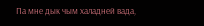Па мне дык чым халадней вада,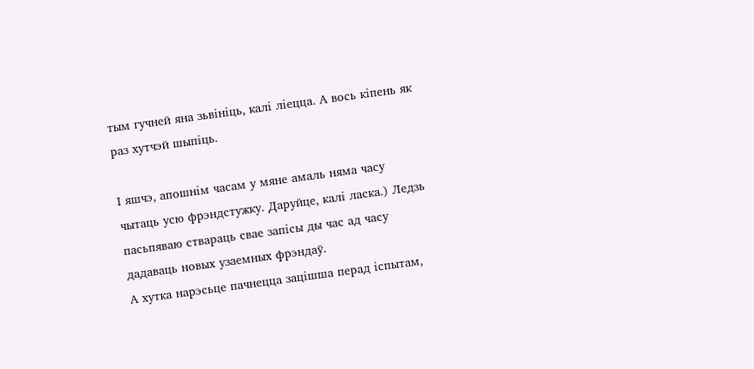тым гучней яна зьвініць, калі ліецца. А вось кіпень як раз хутчэй шыпіць.

І яшчэ, апошнім часам у мяне амаль няма часу чытаць усю фрэндстужку. Даруйце, калі ласка.) Ледзь пасьпяваю ствараць свае запісы ды час ад часу дадаваць новых узаемных фрэндаў.
А хутка нарэсьце пачнецца зацішша перад іспытам,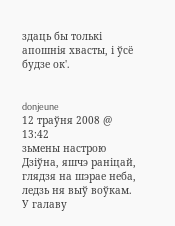здаць бы толькі апошнія хвасты, і ўсё будзе ок'.


donjeune
12 траўня 2008 @ 13:42
зьмены настрою
Дзіўна, яшчэ раніцай, глядзя на шэрае неба, ледзь ня выў воўкам. У галаву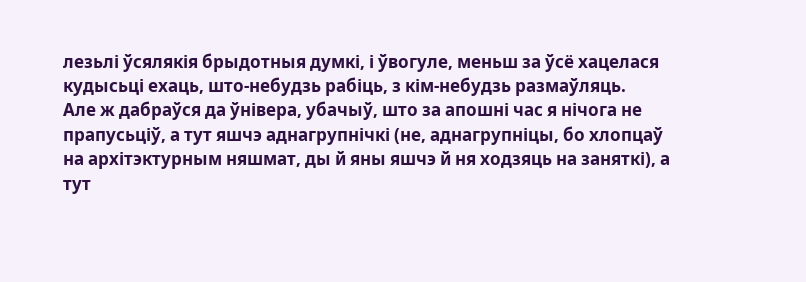лезьлі ўсялякія брыдотныя думкі, і ўвогуле, меньш за ўсё хацелася кудысьці ехаць, што-небудзь рабіць, з кім-небудзь размаўляць.
Але ж дабраўся да ўнівера, убачыў, што за апошні час я нічога не прапусьціў, а тут яшчэ аднагрупнічкі (не, аднагрупніцы, бо хлопцаў на архітэктурным няшмат, ды й яны яшчэ й ня ходзяць на заняткі), а тут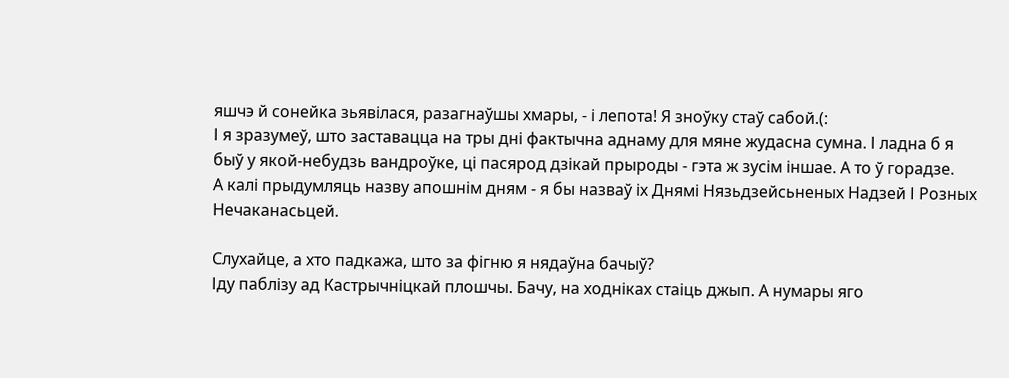яшчэ й сонейка зьявілася, разагнаўшы хмары, - і лепота! Я зноўку стаў сабой.(:
І я зразумеў, што заставацца на тры дні фактычна аднаму для мяне жудасна сумна. І ладна б я быў у якой-небудзь вандроўке, ці пасярод дзікай прыроды - гэта ж зусім іншае. А то ў горадзе.
А калі прыдумляць назву апошнім дням - я бы назваў іх Днямі Нязьдзейсьненых Надзей І Розных Нечаканасьцей.

Слухайце, а хто падкажа, што за фігню я нядаўна бачыў?
Іду паблізу ад Кастрычніцкай плошчы. Бачу, на ходніках стаіць джып. А нумары яго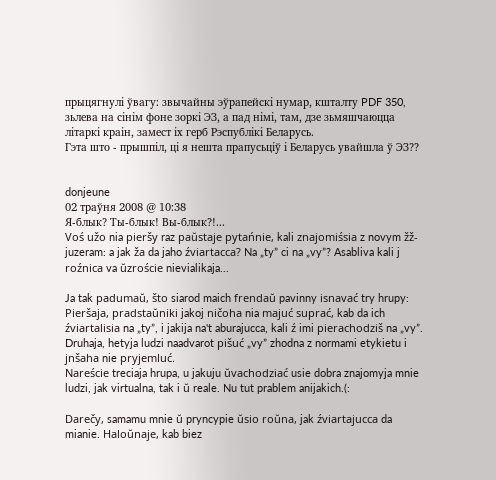прыцягнулі ўвагу: звычайны эўрапейскі нумар, кшталту PDF 350, зьлева на сінім фоне зоркі ЭЗ, а пад німі, там, дзе зьмяшчаюцца літаркі краін, замест іх герб Рэспублікі Беларусь.
Гэта што - прышпіл, ці я нешта прапусьціў і Беларусь увайшла ў ЭЗ??


donjeune
02 траўня 2008 @ 10:38
Я-блык? Ты-блык! Вы-блык?!...
Voś užo nia pieršy raz paŭstaje pytańnie, kali znajomiśsia z novym žž-juzeram: a jak ža da jaho źviartacca? Na „ty” ci na „vy”? Asabliva kali j roźnica va ŭzroście nievialikaja...

Ja tak padumaŭ, što siarod maich frendaŭ pavinny isnavać try hrupy:
Pieršaja, pradstaŭniki jakoj ničoha nia majuć suprać, kab da ich źviartalisia na „ty”, i jakija na't aburajucca, kali ź imi pierachodziš na „vy”.
Druhaja, hetyja ludzi naadvarot pišuć „vy” zhodna z normami etykietu i jnšaha nie pryjemluć.
Nareście treciaja hrupa, u jakuju ŭvachodziać usie dobra znajomyja mnie ludzi, jak virtualna, tak i ŭ reale. Nu tut prablem anijakich.(:

Darečy, samamu mnie ŭ pryncypie ŭsio roŭna, jak źviartajucca da mianie. Haloŭnaje, kab biez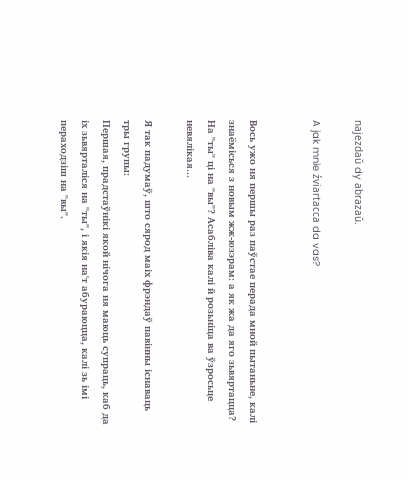najezdaŭ dy abrazaŭ.

A jak mnie źviartacca da vas?


Вось ужо ня першы раз паўстае перада мной пытаньне, калі знаёмісься з новым жж-юзэрам: а як жа да яго зьвяртацца? На "ты" ці на "вы"? Асабліва калі й розьніца ва ўзросьце невялікая...

Я так падумаў, што сярод маіх фрэндаў павінны існаваць тры групы:
Першая, прадстаўнікі якой нічога ня маюць супраць, каб да іх зьвярталіся на "ты", і якія на'т абураюцца, калі зь імі пераходзіш на "вы".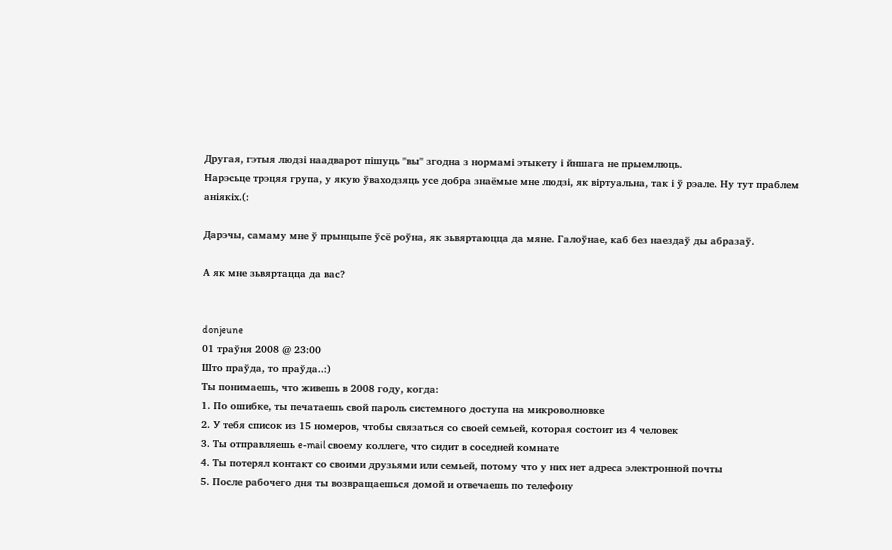Другая, гэтыя людзі наадварот пішуць "вы" згодна з нормамі этыкету і йншага не прыемлюць.
Нарэсьце трэцяя група, у якую ўваходзяць усе добра знаёмые мне людзі, як віртуальна, так і ў рэале. Ну тут праблем аніякіх.(:

Дарэчы, самаму мне ў прынцыпе ўсё роўна, як зьвяртаюцца да мяне. Галоўнае, каб без наездаў ды абразаў.

А як мне зьвяртацца да вас?


donjeune
01 траўня 2008 @ 23:00
Што праўда, то праўда..:)
Ты понимаешь, что живешь в 2008 году, когда:
1. По ошибке, ты печатаешь свой пароль системного доступа на микроволновке
2. У тебя список из 15 номеров, чтобы связаться со своей семьей, которая состоит из 4 человек
3. Ты отправляешь e-mail своему коллеге, что сидит в соседней комнате
4. Ты потерял контакт со своими друзьями или семьей, потому что у них нет адреса электронной почты
5. После рабочего дня ты возвращаешься домой и отвечаешь по телефону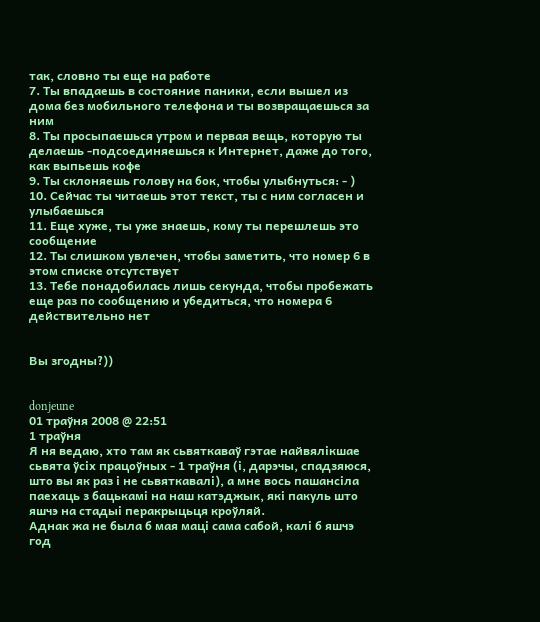так, словно ты еще на работе
7. Ты впадаешь в состояние паники, если вышел из дома без мобильного телефона и ты возвращаешься за ним
8. Ты просыпаешься утром и первая вещь, которую ты делаешь -подсоединяешься к Интернет, даже до того, как выпьешь кофе
9. Ты склоняешь голову на бок, чтобы улыбнуться: - )
10. Сейчас ты читаешь этот текст, ты с ним согласен и улыбаешься
11. Еще хуже, ты уже знаешь, кому ты перешлешь это сообщение
12. Ты слишком увлечен, чтобы заметить, что номер 6 в этом списке отсутствует
13. Тебе понадобилась лишь секунда, чтобы пробежать еще раз по сообщению и убедиться, что номера 6 действительно нет


Вы згодны?))


donjeune
01 траўня 2008 @ 22:51
1 траўня
Я ня ведаю, хто там як сьвяткаваў гэтае найвялікшае сьвята ўсіх працоўных - 1 траўня (і, дарэчы, спадзяюся, што вы як раз і не сьвяткавалі), а мне вось пашансіла паехаць з бацькамі на наш катэджык, які пакуль што яшчэ на стадыі перакрыцьця кроўляй.
Аднак жа не была б мая маці сама сабой, калі б яшчэ год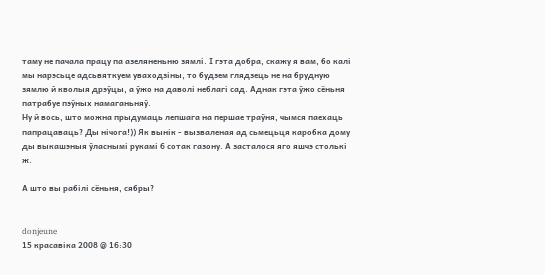таму не пачала працу па азеляненьню зямлі. І гэта добра, скажу я вам, бо калі мы нарэсьце адсьвяткуем уваходзіны, то будзем глядзець не на брудную зямлю й кволыя дрэўцы, а ўжо на даволі неблагі сад. Аднак гэта ўжо сёньня патрабуе пэўных намаганьняў.
Ну й вось, што можна прыдумаць лепшага на першае траўня, чымся паехаць папрацаваць? Ды нічога!)) Як вынік - вызваленая ад сьмецьця каробка дому ды выкашэныя ўласнымі рукамі 6 сотак газону. А засталося яго яшчэ столькі ж.

А што вы рабілі сёньня, сябры?


donjeune
15 красавіка 2008 @ 16:30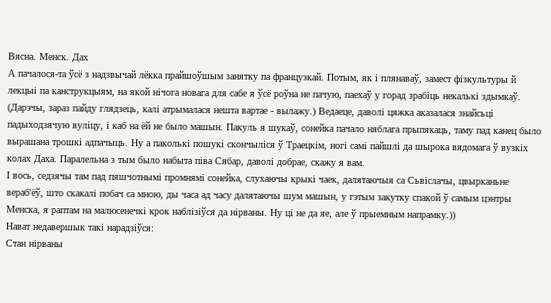Вясна. Менск. Дах
А пачалося-та ўсё з надзвычай лёкка прайшоўшым занятку па французкай. Потым, як і плянаваў, замест фізкультуры й лекцыі па канструкцыям, на якой нічога новага для сабе я ўсё роўна не пачую, паехаў у горад зрабіць некалькі здымкаў. (Дарэчы, зараз пайду глядзець, калі атрымалася нешта вартае - вылажу.) Ведаеце, даволі цяжка аказалася знайсьці падыходзячую вуліцу, і каб на ёй не было машын. Пакуль я шукаў, сонейка пачало няблага прыпякаць, таму пад канец было вырашана трошкі адпачыць. Ну а паколькі пошукі скончыліся ў Траецкім, ногі самі пайшлі да шырока вядомага ў вузкіх колах Даха. Паралельна з тым было набыта піва Сябар, даволі добрае, скажу я вам.
І вось, седзячы там пад пяшчотнымі промнямі сонейка, слухаючы крыкі чаек, далятаючыя са Сьвіслачы, цвырканьне вераб'ёў, што скакалі побач са мною, ды часа ад часу далятаючы шум машын, у гэтым закутку спакой ў самым цэнтры Менска, я раптам на малюсенечкі крок наблізіўся да нірваны. Ну ці не да яе, але ў прыемным напрамку.))
Нават недавершык такі нарадзіўся:
Стан нірваны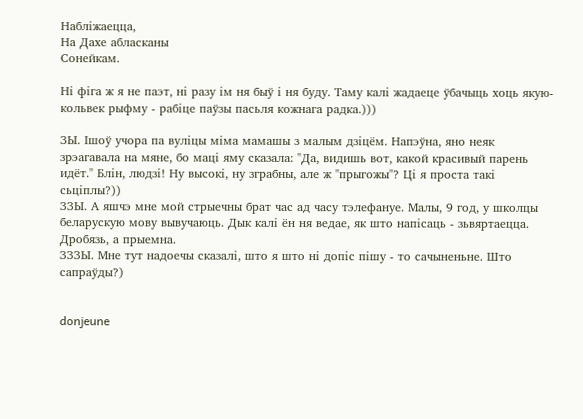Набліжаецца,
На Дахе абласканы
Сонейкам.

Ні фіга ж я не паэт, ні разу ім ня быў і ня буду. Таму калі жадаеце ўбачыць хоць якую-кольвек рыфму - рабіце паўзы пасьля кожнага радка.)))

ЗЫ. Ішоў учора па вуліцы міма мамашы з малым дзіцём. Напэўна, яно неяк зрэагавала на мяне, бо маці яму сказала: "Да, видишь вот, какой красивый парень идёт." Блін, людзі! Ну высокі, ну зграбны, але ж "прыгожы"? Ці я проста такі сьціплы?))
ЗЗЫ. А яшчэ мне мой стрыечны брат час ад часу тэлефануе. Малы, 9 год, у школцы беларускую мову вывучаюць. Дык калі ён ня ведае, як што напісаць - зьвяртаецца. Дробязь, а прыемна.
ЗЗЗЫ. Мне тут надоечы сказалі, што я што ні допіс пішу - то сачыненьне. Што сапраўды?)


donjeune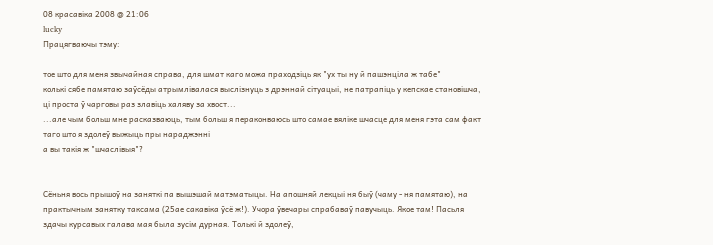08 красавіка 2008 @ 21:06
lucky
Працягваючы тэму:

тое што для меня звычайная справа, для шмат каго можа праходзіць як "ух ты ну й пашэнціла ж табе"
колькі сябе памятаю заўсёды атрымлівалася выслізнуць з дрэннай сітуацыі, не патрапіць у кепскае становішча, ці проста ў чарговы раз злавіць халяву за хвост...
...але чым больш мне расказваюць, тым больш я пераконваюсь што самае вяліке шчасце для меня гэта сам факт таго што я здолеў выжыць пры нараджэнні
а вы такія ж "шчаслівыя"?


Сёньня вось прышоў на заняткі па вышэшай матэматыцы. На апошняй лекцыі ня быў (чаму - ня памятаю), на практычным занятку таксама (25ае сакавіка ўсё ж!). Учора ўвечары спрабаваў павучыць. Якое там! Пасьля здачы курсавых галава мая была зусім дурная. Толькі й здолеў,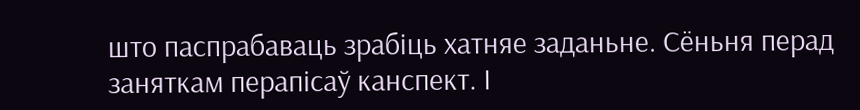што паспрабаваць зрабіць хатняе заданьне. Сёньня перад заняткам перапісаў канспект. І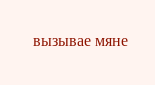вызывае мяне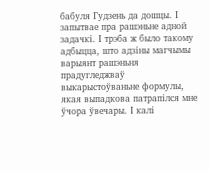бабуля Гудзень да дошцы. І запытвае пра рашэньне адной задачкі. І трэба ж было такому адбыцца, што адзіны магчымы варыянт рашэньня прадугледжваў выкарыстоўваньне формулы, якая выпадкова патрапілся мне ўчора ўвечары. І калі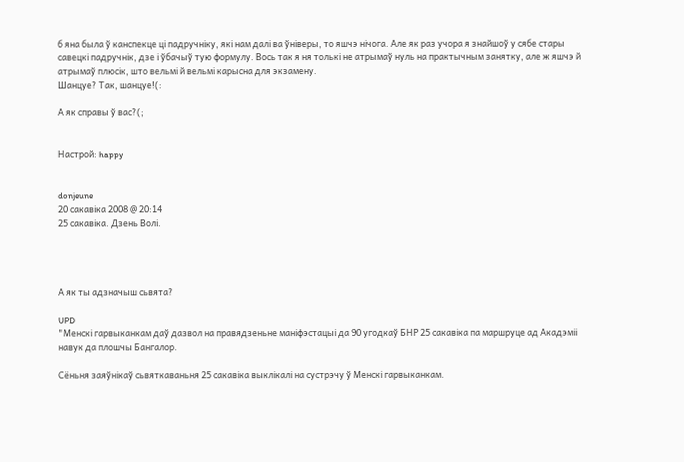б яна была ў канспекце ці падручніку, які нам далі ва ўніверы, то яшчэ нічога. Але як раз учора я знайшоў у сябе стары савецкі падручнік, дзе і ўбачыў тую формулу. Вось так я ня толькі не атрымаў нуль на практычным занятку, але ж яшчэ й атрымаў плюсік, што вельмі й вельмі карысна для экзамену.
Шанцуе? Так, шанцуе!(:

А як справы ў вас?(;


Настрой: happy


donjeune
20 сакавіка 2008 @ 20:14
25 сакавіка. Дзень Волі.




А як ты адзначыш сьвята?

UPD
"Менскі гарвыканкам даў дазвол на правядзеньне маніфэстацыі да 90 угодкаў БНР 25 сакавіка па маршруце ад Акадэміі навук да плошчы Бангалор.

Сёньня заяўнікаў сьвяткаваньня 25 сакавіка выклікалі на сустрэчу ў Менскі гарвыканкам.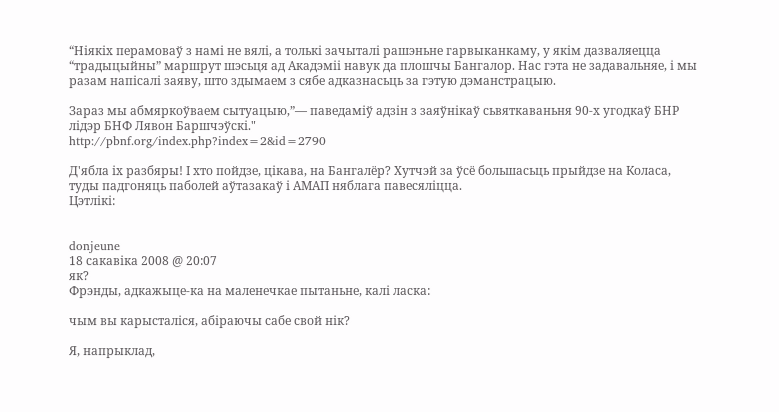“Ніякіх перамоваў з намі не вялі, а толькі зачыталі рашэньне гарвыканкаму, у якім дазваляецца “традыцыйны” маршрут шэсьця ад Акадэміі навук да плошчы Бангалор. Нас гэта не задавальняе, і мы разам напісалі заяву, што здымаем з сябе адказнасьць за гэтую дэманстрацыю.

Зараз мы абмяркоўваем сытуацыю,”— паведаміў адзін з заяўнікаў сьвяткаваньня 90-х угодкаў БНР лідэр БНФ Лявон Баршчэўскі."
http://pbnf.org/index.php?index=2&id=2790

Д'ябла іх разбяры! І хто пойдзе, цікава, на Бангалёр? Хутчэй за ўсё большасьць прыйдзе на Коласа, туды падгоняць паболей аўтазакаў і АМАП няблага павесяліцца.
Цэтлікі:


donjeune
18 сакавіка 2008 @ 20:07
як?
Фрэнды, адкажыце-ка на маленечкае пытаньне, калі ласка:

чым вы карысталіся, абіраючы сабе свой нік?

Я, напрыклад,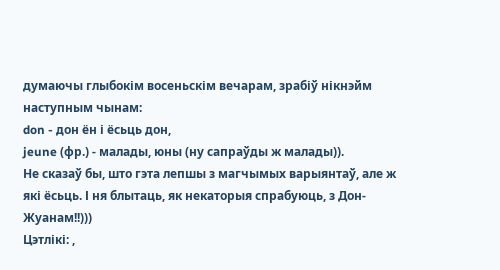думаючы глыбокім восеньскім вечарам, зрабіў нікнэйм наступным чынам:
don - дон ён і ёсьць дон,
jeune (фр.) - малады, юны (ну сапраўды ж малады)).
Не сказаў бы, што гэта лепшы з магчымых варыянтаў, але ж які ёсьць. І ня блытаць, як некаторыя спрабуюць, з Дон-Жуанам!!)))
Цэтлікі: ,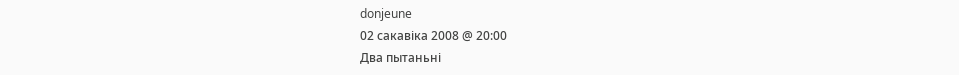donjeune
02 сакавіка 2008 @ 20:00
Два пытаньні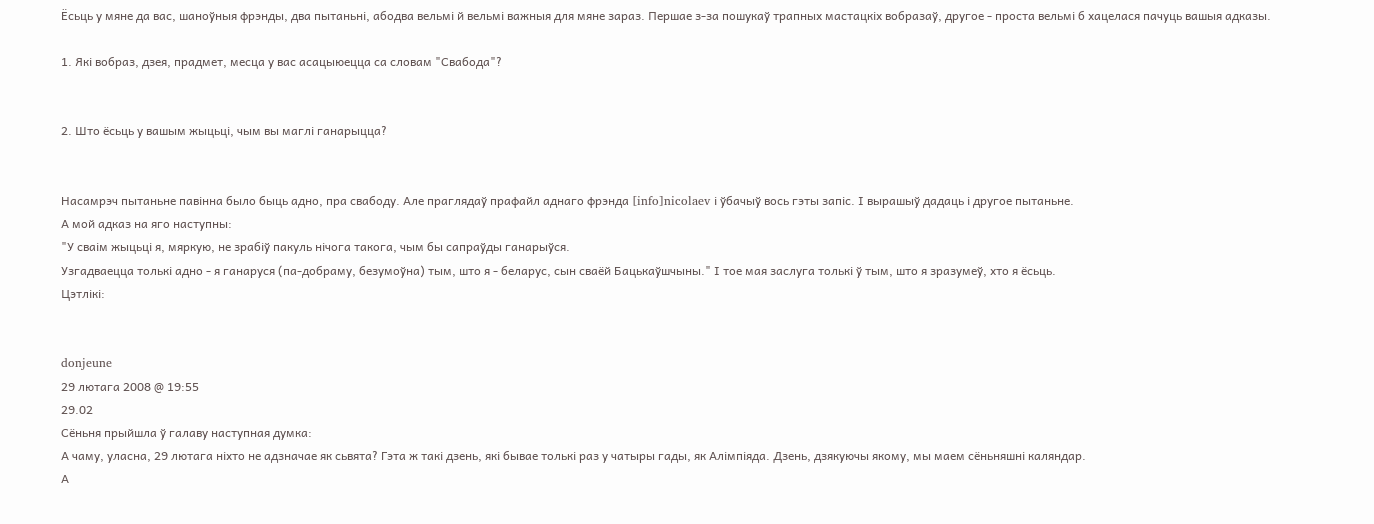Ёсьць у мяне да вас, шаноўныя фрэнды, два пытаньні, абодва вельмі й вельмі важныя для мяне зараз. Першае з-за пошукаў трапных мастацкіх вобразаў, другое - проста вельмі б хацелася пачуць вашыя адказы.

1. Які вобраз, дзея, прадмет, месца у вас асацыюецца са словам "Свабода"?


2. Што ёсьць у вашым жыцьці, чым вы маглі ганарыцца?


Насамрэч пытаньне павінна было быць адно, пра свабоду. Але праглядаў прафайл аднаго фрэнда [info]nicolaev і ўбачыў вось гэты запіс. І вырашыў дадаць і другое пытаньне.
А мой адказ на яго наступны:
"У сваім жыцьці я, мяркую, не зрабіў пакуль нічога такога, чым бы сапраўды ганарыўся.
Узгадваецца толькі адно - я ганаруся (па-добраму, безумоўна) тым, што я - беларус, сын сваёй Бацькаўшчыны." І тое мая заслуга толькі ў тым, што я зразумеў, хто я ёсьць.
Цэтлікі:


donjeune
29 лютага 2008 @ 19:55
29.02
Сёньня прыйшла ў галаву наступная думка:
А чаму, уласна, 29 лютага ніхто не адзначае як сьвята? Гэта ж такі дзень, які бывае толькі раз у чатыры гады, як Алімпіяда. Дзень, дзякуючы якому, мы маем сёньняшні каляндар.
А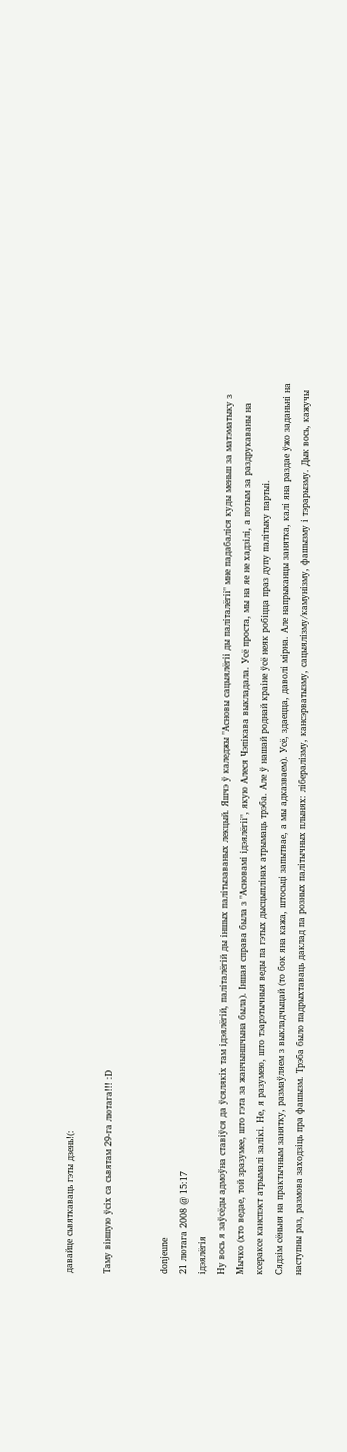давайце сьвяткаваць гэты дзень!(:

Таму віншую ўсіх са сьвятам 29-га лютага!!! :D


donjeune
21 лютага 2008 @ 15:17
ідэялёгія
Ну вось я заўсёды адмоўна ставіўся да ўсялякіх там ідэялёгій, паліталёгій ды іншых палітызаваных лекцый. Яшчэ ў каледжы "Асновы сацыялёгіі ды паліталёгіі" мне падабаліся куды меньш за матэматыку з Мычко (хто ведае, той зразумее, што гэта за жанчыншчына была). Іншая справа была з "Асновамі ідэялёгіі", якую Алеся Чэпікава выкладала. Усё проста, мы на яе не хадзілі, а потым за раздрукаваны на ксераксе канспэкт атрымалі залікі. Не, я разумею, што тэарэтычныя веды па гэтых дысцыплінах атрымаць трэба. Але ў нашай роднай краіне ўсё неяк робіцца праз дупу палітыку партыі.
Сядзім сёньня на практычным занятку, размаўляем з выкладчыцай (то бок яна кажа, штосьці запытвае, а мы адказваем). Усё, здаецца, даволі мірна. Але напрыканцы занятка, калі яна раздае ўжо заданьні на наступны раз, размова заходзіць пра фашызм. Трэба было падрыхтаваць даклад па розных палітычных плынях: лібералізму, кансэрватызму, сацыялізму/камунізму, фашызму і тэрарызму. Дык вось, кажучы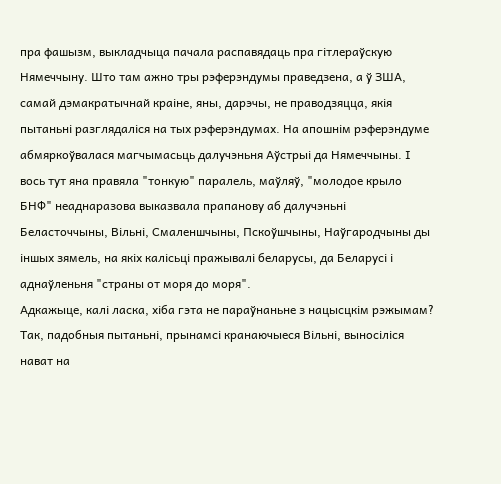пра фашызм, выкладчыца пачала распавядаць пра гітлераўскую Нямеччыну. Што там ажно тры рэферэндумы праведзена, а ў ЗША, самай дэмакратычнай краіне, яны, дарэчы, не праводзяцца, якія пытаньні разглядаліся на тых рэферэндумах. На апошнім рэферэндуме абмяркоўвалася магчымасьць далучэньня Аўстрыі да Нямеччыны. І вось тут яна правяла "тонкую" паралель, маўляў, "молодое крыло БНФ" неаднаразова выказвала прапанову аб далучэньні Беласточчыны, Вільні, Смаленшчыны, Пскоўшчыны, Наўгародчыны ды іншых зямель, на якіх калісьці пражывалі беларусы, да Беларусі і аднаўленьня "страны от моря до моря".
Адкажыце, калі ласка, хіба гэта не параўнаньне з нацысцкім рэжымам? Так, падобныя пытаньні, прынамсі кранаючыеся Вільні, выносіліся нават на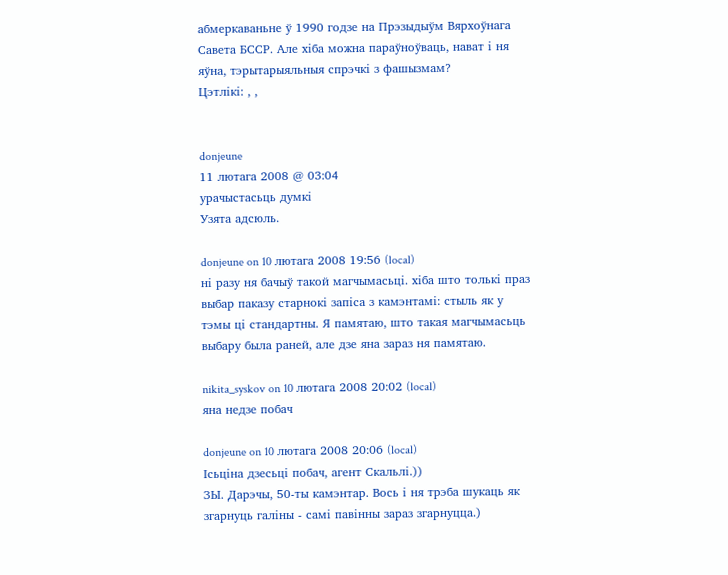абмеркаваньне ў 1990 годзе на Прэзыдыўм Вярхоўнага Савета БССР. Але хіба можна параўноўваць, нават і ня яўна, тэрытарыяльныя спрэчкі з фашызмам?
Цэтлікі: , ,


donjeune
11 лютага 2008 @ 03:04
урачыстасьць думкі
Узята адсюль.

donjeune on 10 лютага 2008 19:56 (local)
ні разу ня бачыў такой магчымасьці. хіба што толькі праз выбар паказу старнокі запіса з камэнтамі: стыль як у тэмы ці стандартны. Я памятаю, што такая магчымасьць выбару была раней, але дзе яна зараз ня памятаю.

nikita_syskov on 10 лютага 2008 20:02 (local)
яна недзе побач

donjeune on 10 лютага 2008 20:06 (local)
Ісьціна дзесьці побач, агент Скальлі.))
ЗЫ. Дарэчы, 50-ты камэнтар. Вось і ня трэба шукаць як згарнуць галіны - самі павінны зараз згарнуцца.)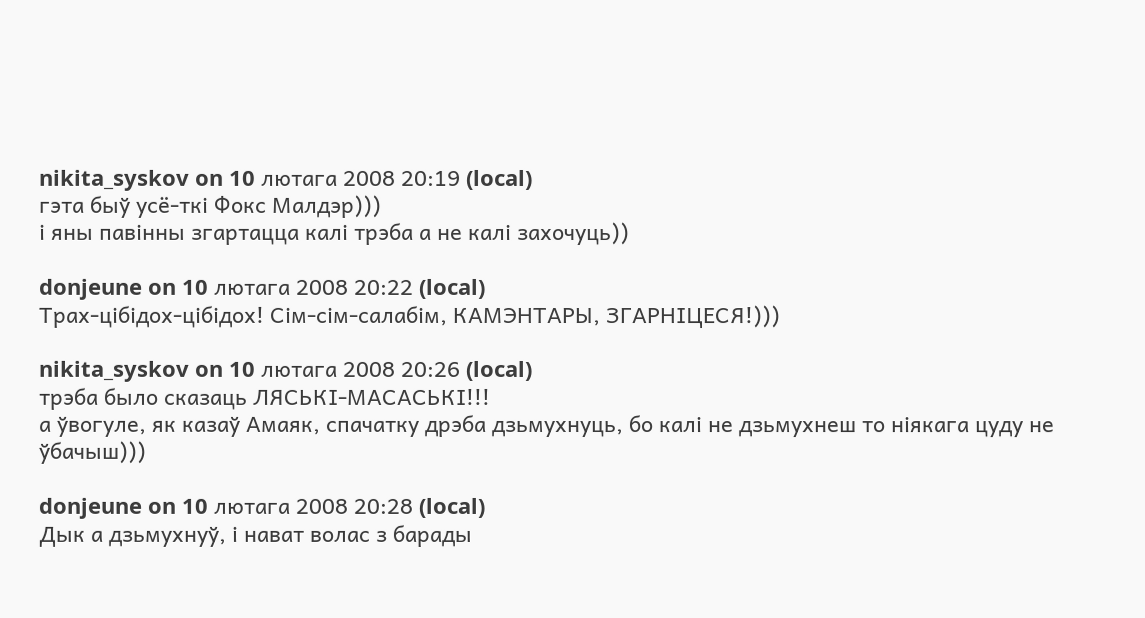nikita_syskov on 10 лютага 2008 20:19 (local)
гэта быў усё-ткі Фокс Малдэр)))
і яны павінны згартацца калі трэба а не калі захочуць))

donjeune on 10 лютага 2008 20:22 (local)
Трах-цібідох-цібідох! Сім-сім-салабім, КАМЭНТАРЫ, ЗГАРНІЦЕСЯ!)))

nikita_syskov on 10 лютага 2008 20:26 (local)
трэба было сказаць ЛЯСЬКІ-МАСАСЬКІ!!!
а ўвогуле, як казаў Амаяк, спачатку дрэба дзьмухнуць, бо калі не дзьмухнеш то ніякага цуду не ўбачыш)))

donjeune on 10 лютага 2008 20:28 (local)
Дык а дзьмухнуў, і нават волас з барады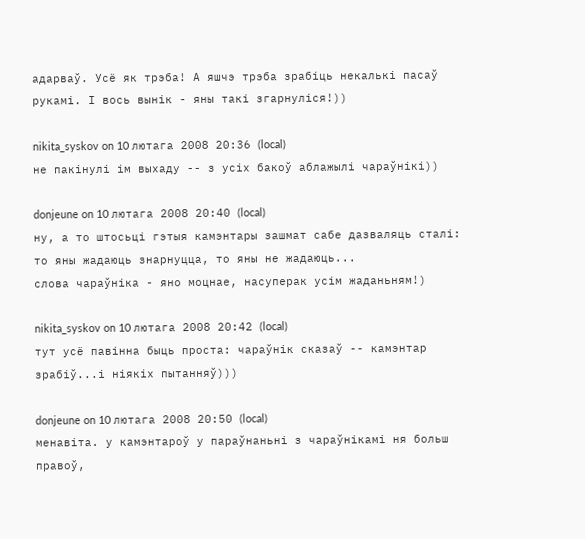адарваў. Усё як трэба! А яшчэ трэба зрабіць некалькі пасаў рукамі. І вось вынік - яны такі згарнуліся!))

nikita_syskov on 10 лютага 2008 20:36 (local)
не пакінулі ім выхаду -- з усіх бакоў аблажылі чараўнікі))

donjeune on 10 лютага 2008 20:40 (local)
ну, а то штосьці гэтыя камэнтары зашмат сабе дазваляць сталі: то яны жадаюць знарнуцца, то яны не жадаюць...
слова чараўніка - яно моцнае, насуперак усім жаданьням!)

nikita_syskov on 10 лютага 2008 20:42 (local)
тут усё павінна быць проста: чараўнік сказаў -- камэнтар зрабіў...і ніякіх пытанняў)))

donjeune on 10 лютага 2008 20:50 (local)
менавіта. у камэнтароў у параўнаньні з чараўнікамі ня больш правоў,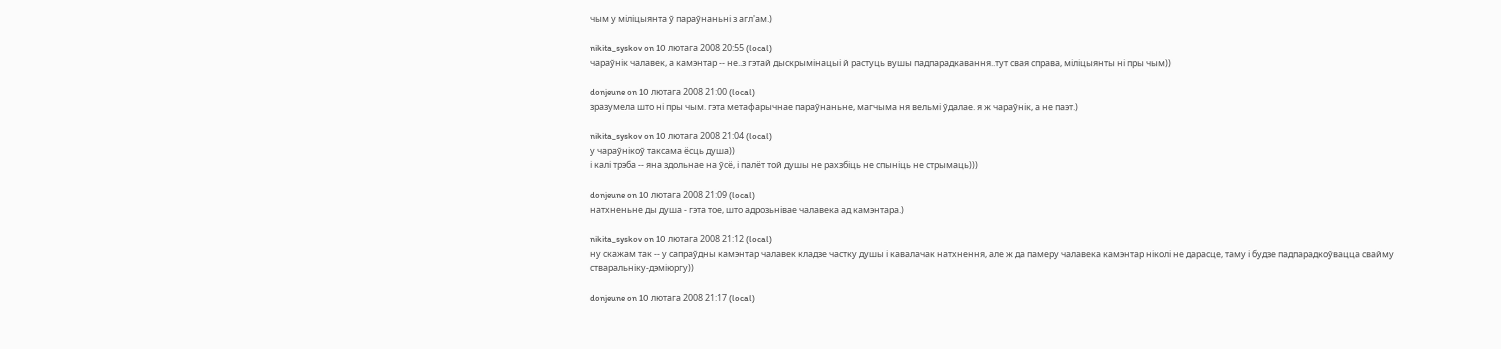чым у міліцыянта ў параўнаньні з агл'ам.)

nikita_syskov on 10 лютага 2008 20:55 (local)
чараўнік чалавек, а камэнтар -- не..з гэтай дыскрымінацыі й растуць вушы падпарадкавання..тут свая справа, міліцыянты ні пры чым))

donjeune on 10 лютага 2008 21:00 (local)
зразумела што ні пры чым. гэта метафарычнае параўнаньне, магчыма ня вельмі ўдалае. я ж чараўнік, а не паэт.)

nikita_syskov on 10 лютага 2008 21:04 (local)
у чараўнікоў таксама ёсць душа))
і калі трэба -- яна здольнае на ўсё, і палёт той душы не рахзбіць не спыніць не стрымаць)))

donjeune on 10 лютага 2008 21:09 (local)
натхненьне ды душа - гэта тое, што адрозьнівае чалавека ад камэнтара.)

nikita_syskov on 10 лютага 2008 21:12 (local)
ну скажам так -- у сапраўдны камэнтар чалавек кладзе частку душы і кавалачак натхнення, але ж да памеру чалавека камэнтар ніколі не дарасце, таму і будзе падпарадкоўвацца свайму стваральніку-дэміюргу))

donjeune on 10 лютага 2008 21:17 (local)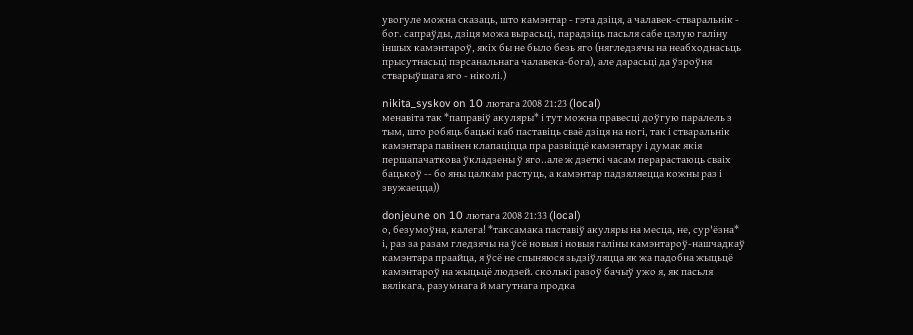увогуле можна сказаць, што камэнтар - гэта дзіця, а чалавек-стваральнік - бог. сапраўды, дзіця можа вырасьці, парадзіць пасьля сабе цэлую галіну іншых камэнтароў, якіх бы не было безь яго (нягледзячы на неабходнасьць прысутнасьці пэрсанальнага чалавека-бога), але дарасьці да ўзроўня стварыўшага яго - ніколі.)

nikita_syskov on 10 лютага 2008 21:23 (local)
менавіта так *паправіў акуляры* і тут можна правесці доўгую паралель з тым, што робяць бацькі каб паставіць сваё дзіця на ногі, так і стваральнік камэнтара павінен клапаціцца пра развіццё камэнтару і думак якія першапачаткова ўкладзены ў яго..але ж дзеткі часам перарастаюць сваіх бацькоў -- бо яны цалкам растуць, а камэнтар падзяляецца кожны раз і звужаецца))

donjeune on 10 лютага 2008 21:33 (local)
о, безумоўна, калега! *таксамака паставіў акуляры на месца, не, сур'ёзна*
і, раз за разам гледзячы на ўсё новыя і новыя галіны камэнтароў-нашчадкаў камэнтара праайца, я ўсё не спыняюся зьдзіўляцца як жа падобна жыцьцё камэнтароў на жыцьцё людзей. сколькі разоў бачыў ужо я, як пасьля вялікага, разумнага й магутнага продка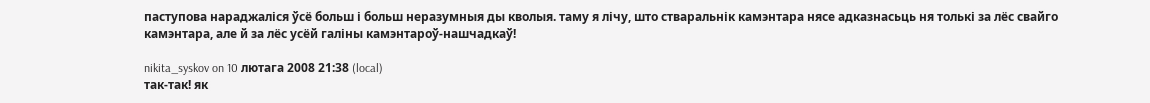паступова нараджаліся ўсё больш і больш неразумныя ды кволыя. таму я лічу, што стваральнік камэнтара нясе адказнасьць ня толькі за лёс свайго камэнтара, але й за лёс усёй галіны камэнтароў-нашчадкаў!

nikita_syskov on 10 лютага 2008 21:38 (local)
так-так! як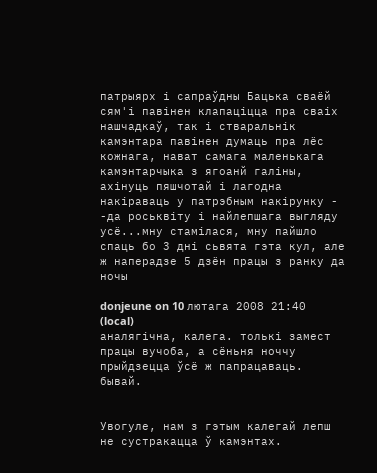патрыярх і сапраўдны Бацька сваёй сям'і павінен клапаціцца пра сваіх нашчадкаў, так і стваральнік камэнтара павінен думаць пра лёс кожнага, нават самага маленькага камэнтарчыка з ягоанй галіны, ахінуць пяшчотай і лагодна накіраваць у патрэбным накірунку - -да роськвіту і найлепшага выгляду
усё...мну стамілася, мну пайшло спаць бо 3 дні сьвята гэта кул, але ж наперадзе 5 дзён працы з ранку да ночы

donjeune on 10 лютага 2008 21:40 (local)
аналягічна, калега. толькі замест працы вучоба, а сёньня ноччу прыйдзецца ўсё ж папрацаваць. бывай.


Увогуле, нам з гэтым калегай лепш не сустракацца ў камэнтах.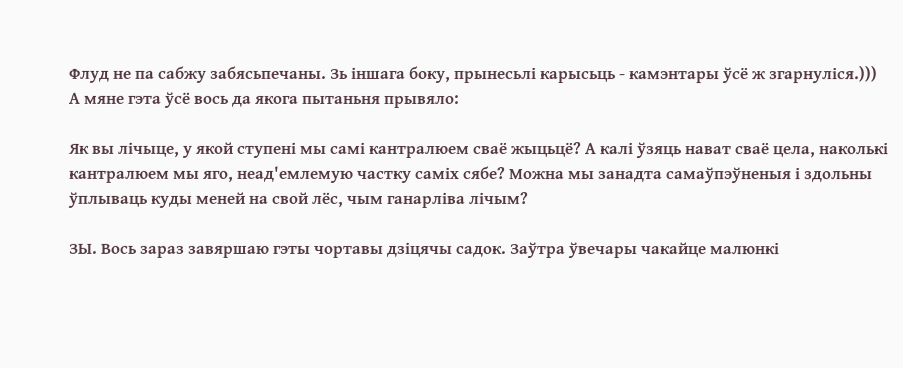Флуд не па сабжу забясьпечаны. Зь іншага боку, прынесьлі карысьць - камэнтары ўсё ж згарнуліся.)))
А мяне гэта ўсё вось да якога пытаньня прывяло:

Як вы лічыце, у якой ступені мы самі кантралюем сваё жыцьцё? А калі ўзяць нават сваё цела, наколькі кантралюем мы яго, неад'емлемую частку саміх сябе? Можна мы занадта самаўпэўненыя і здольны ўплываць куды меней на свой лёс, чым ганарліва лічым?

ЗЫ. Вось зараз завяршаю гэты чортавы дзіцячы садок. Заўтра ўвечары чакайце малюнкі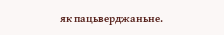як пацьверджаньне.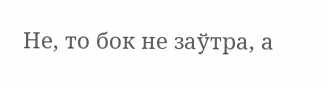Не, то бок не заўтра, а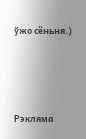ўжо сёньня.)





Рэкляма